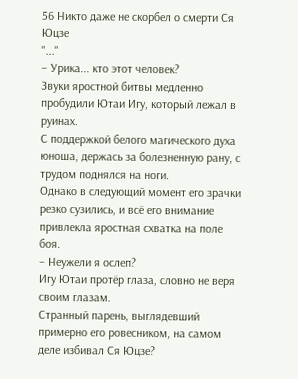56 Никто даже не скорбел о смерти Ся Юцзе
"..."
– Урика... кто этот человек?
Звуки яростной битвы медленно пробудили Ютаи Игу, который лежал в руинах.
С поддержкой белого магического духа юноша, держась за болезненную рану, с трудом поднялся на ноги.
Однако в следующий момент его зрачки резко сузились, и всё его внимание привлекла яростная схватка на поле боя.
– Неужели я ослеп?
Игу Ютаи протёр глаза, словно не веря своим глазам.
Странный парень, выглядевший примерно его ровесником, на самом деле избивал Ся Юцзе?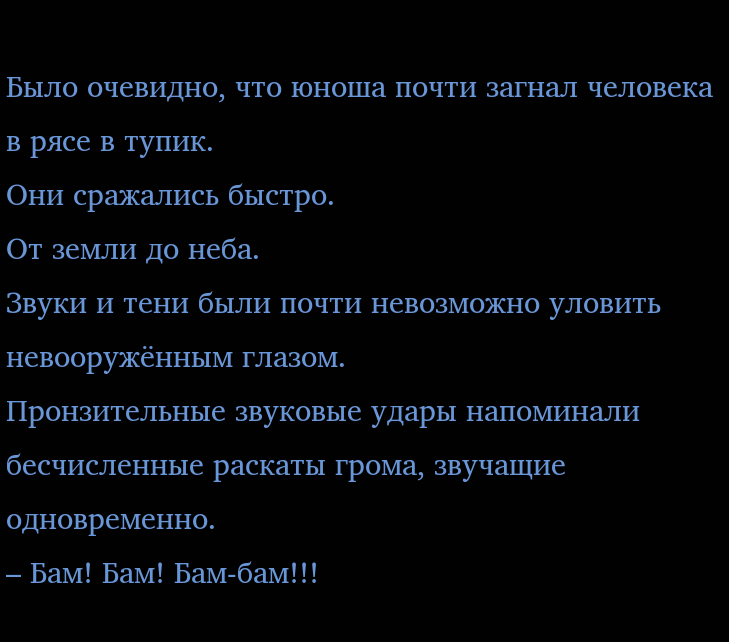Было очевидно, что юноша почти загнал человека в рясе в тупик.
Они сражались быстро.
От земли до неба.
Звуки и тени были почти невозможно уловить невооружённым глазом.
Пронзительные звуковые удары напоминали бесчисленные раскаты грома, звучащие одновременно.
– Бам! Бам! Бам-бам!!!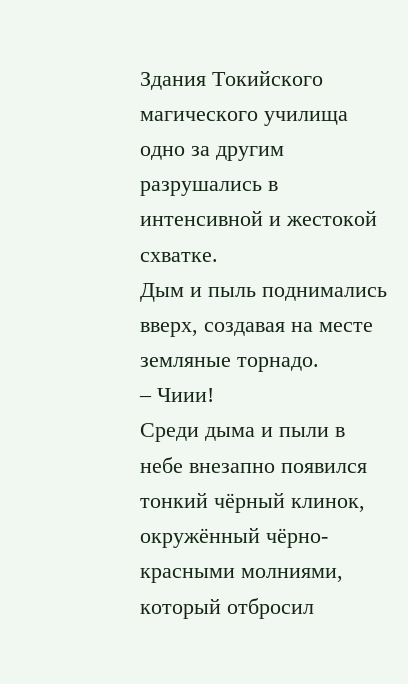Здания Токийского магического училища одно за другим разрушались в интенсивной и жестокой схватке.
Дым и пыль поднимались вверх, создавая на месте земляные торнадо.
– Чиии!
Среди дыма и пыли в небе внезапно появился тонкий чёрный клинок, окружённый чёрно-красными молниями, который отбросил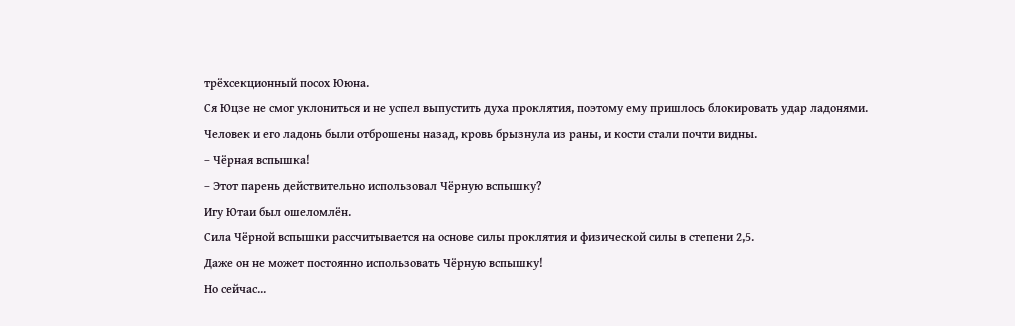трёхсекционный посох Ююна.
Ся Юцзе не смог уклониться и не успел выпустить духа проклятия, поэтому ему пришлось блокировать удар ладонями.
Человек и его ладонь были отброшены назад, кровь брызнула из раны, и кости стали почти видны.
– Чёрная вспышка!
– Этот парень действительно использовал Чёрную вспышку?
Игу Ютаи был ошеломлён.
Сила Чёрной вспышки рассчитывается на основе силы проклятия и физической силы в степени 2,5.
Даже он не может постоянно использовать Чёрную вспышку!
Но сейчас...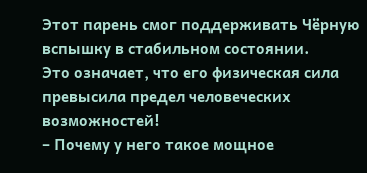Этот парень смог поддерживать Чёрную вспышку в стабильном состоянии.
Это означает, что его физическая сила превысила предел человеческих возможностей!
– Почему у него такое мощное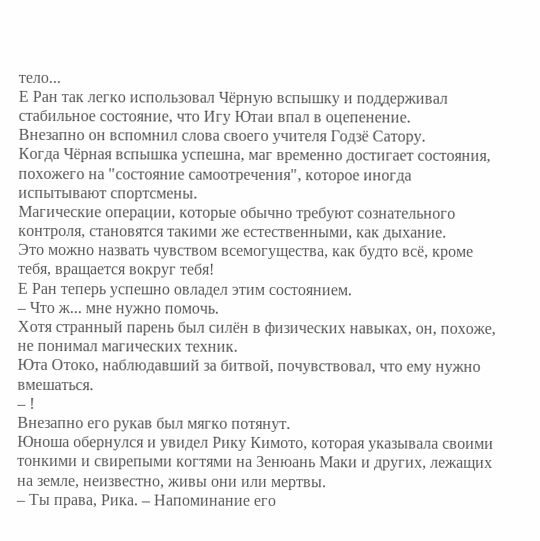тело...
Е Ран так легко использовал Чёрную вспышку и поддерживал стабильное состояние, что Игу Ютаи впал в оцепенение.
Внезапно он вспомнил слова своего учителя Годзё Сатору.
Когда Чёрная вспышка успешна, маг временно достигает состояния, похожего на "состояние самоотречения", которое иногда испытывают спортсмены.
Магические операции, которые обычно требуют сознательного контроля, становятся такими же естественными, как дыхание.
Это можно назвать чувством всемогущества, как будто всё, кроме тебя, вращается вокруг тебя!
Е Ран теперь успешно овладел этим состоянием.
– Что ж... мне нужно помочь.
Хотя странный парень был силён в физических навыках, он, похоже, не понимал магических техник.
Юта Отоко, наблюдавший за битвой, почувствовал, что ему нужно вмешаться.
– !
Внезапно его рукав был мягко потянут.
Юноша обернулся и увидел Рику Кимото, которая указывала своими тонкими и свирепыми когтями на Зенюань Маки и других, лежащих на земле, неизвестно, живы они или мертвы.
– Ты права, Рика. – Напоминание его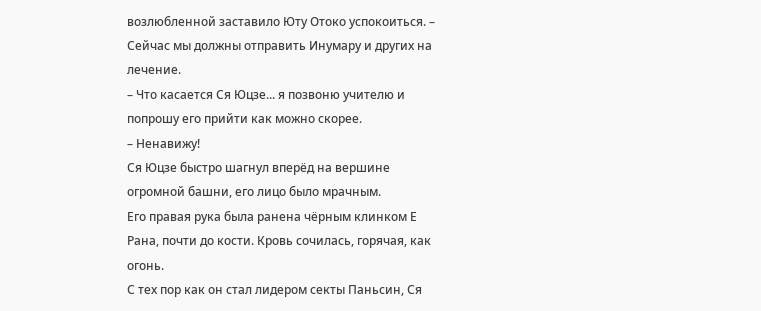возлюбленной заставило Юту Отоко успокоиться. – Сейчас мы должны отправить Инумару и других на лечение.
– Что касается Ся Юцзе... я позвоню учителю и попрошу его прийти как можно скорее.
– Ненавижу!
Ся Юцзе быстро шагнул вперёд на вершине огромной башни, его лицо было мрачным.
Его правая рука была ранена чёрным клинком Е Рана, почти до кости. Кровь сочилась, горячая, как огонь.
С тех пор как он стал лидером секты Паньсин, Ся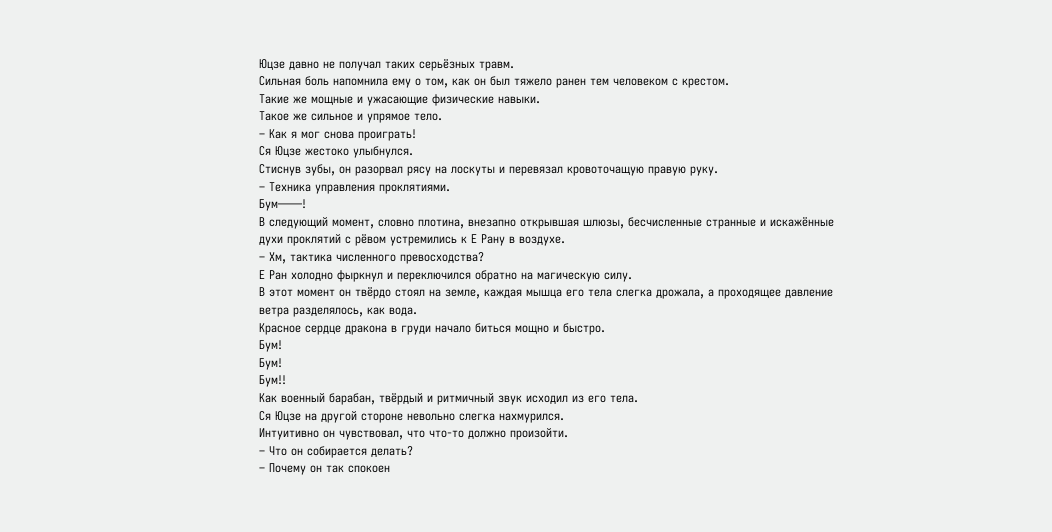Юцзе давно не получал таких серьёзных травм.
Сильная боль напомнила ему о том, как он был тяжело ранен тем человеком с крестом.
Такие же мощные и ужасающие физические навыки.
Такое же сильное и упрямое тело.
– Как я мог снова проиграть!
Ся Юцзе жестоко улыбнулся.
Стиснув зубы, он разорвал рясу на лоскуты и перевязал кровоточащую правую руку.
– Техника управления проклятиями.
Бум——!
В следующий момент, словно плотина, внезапно открывшая шлюзы, бесчисленные странные и искажённые духи проклятий с рёвом устремились к Е Рану в воздухе.
– Хм, тактика численного превосходства?
Е Ран холодно фыркнул и переключился обратно на магическую силу.
В этот момент он твёрдо стоял на земле, каждая мышца его тела слегка дрожала, а проходящее давление ветра разделялось, как вода.
Красное сердце дракона в груди начало биться мощно и быстро.
Бум!
Бум!
Бум!!
Как военный барабан, твёрдый и ритмичный звук исходил из его тела.
Ся Юцзе на другой стороне невольно слегка нахмурился.
Интуитивно он чувствовал, что что-то должно произойти.
– Что он собирается делать?
– Почему он так спокоен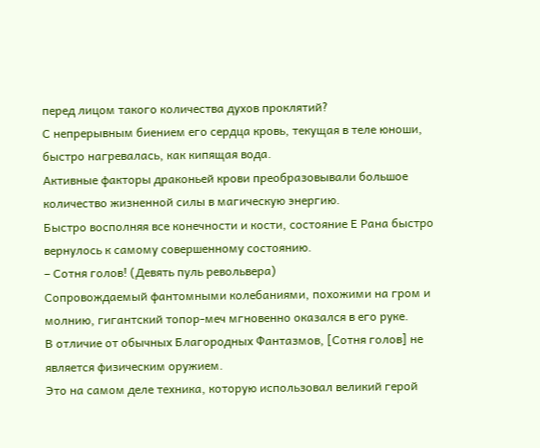перед лицом такого количества духов проклятий?
С непрерывным биением его сердца кровь, текущая в теле юноши, быстро нагревалась, как кипящая вода.
Активные факторы драконьей крови преобразовывали большое количество жизненной силы в магическую энергию.
Быстро восполняя все конечности и кости, состояние Е Рана быстро вернулось к самому совершенному состоянию.
– Сотня голов! (Девять пуль револьвера)
Сопровождаемый фантомными колебаниями, похожими на гром и молнию, гигантский топор-меч мгновенно оказался в его руке.
В отличие от обычных Благородных Фантазмов, [Сотня голов] не является физическим оружием.
Это на самом деле техника, которую использовал великий герой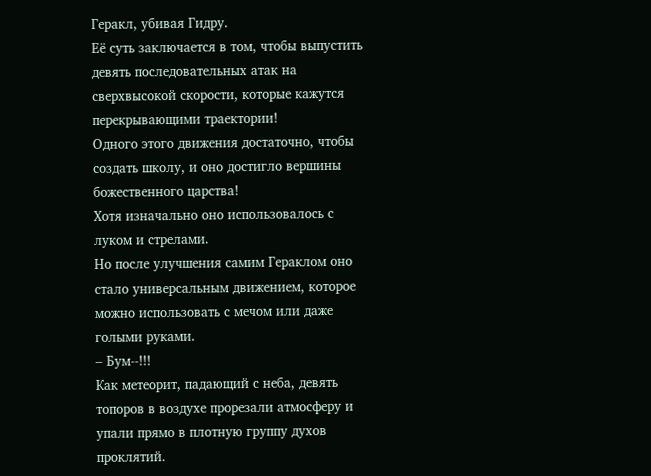Геракл, убивая Гидру.
Её суть заключается в том, чтобы выпустить девять последовательных атак на сверхвысокой скорости, которые кажутся перекрывающими траектории!
Одного этого движения достаточно, чтобы создать школу, и оно достигло вершины божественного царства!
Хотя изначально оно использовалось с луком и стрелами.
Но после улучшения самим Гераклом оно стало универсальным движением, которое можно использовать с мечом или даже голыми руками.
– Бум--!!!
Как метеорит, падающий с неба, девять топоров в воздухе прорезали атмосферу и упали прямо в плотную группу духов проклятий.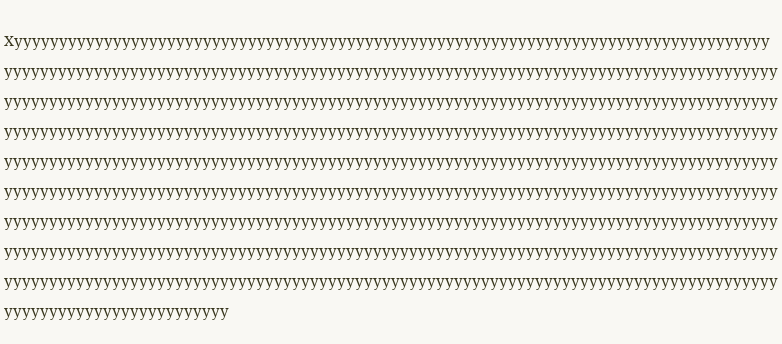Хууууууууууууууууууууууууууууууууууууууууууууууууууууууууууууууууууууууууууууууууууууууууууууууууууууууууууууууууууууууууууууууууууууууууууууууууууууууууууууууууууууууууууууууууууууууууууууууууууууууууууууууууууууууууууууууууууууууууууууууууууууууууууууууууууууууууууууууууууууууууууууууууууууууууууууууууууууууууууууууууууууууууууууууууууууууууууууууууууууууууууууууууууууууууууууууууууууууууууууууууууууууууууууууууууууууууууууууууууууууууууууууууууууууууууууууууууууууууууууууууууууууууууууууууууууууууууууууууууууууууууууууууууууууууууууууууууууууууууууууууууууууууууууууууууууууууууууууууууууууууууууууууууууууууууууууууууууууууууууууууууууууууууууууууууууууууууууууууууууууууууууууууууууууууууууууууууууууууууууууууууууууууууууууууууууууууууууууууууууууууууууууууууууууууууууууууууууууууууууу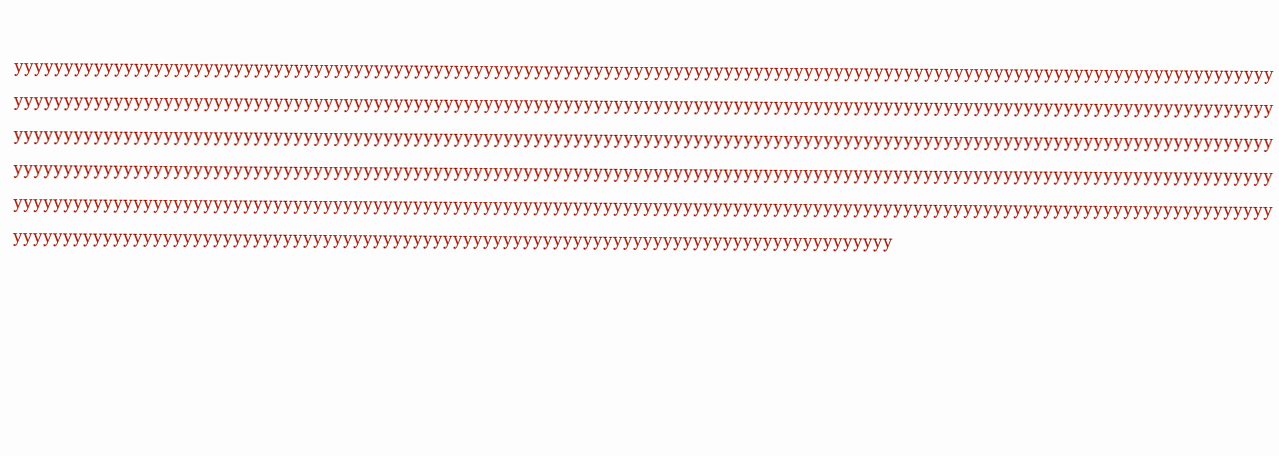уууууууууууууууууууууууууууууууууууууууууууууууууууууууууууууууууууууууууууууууууууууууууууууууууууууууууууууууууууууууууууууууууууууууууууууууууууууууууууууууууууууууууууууууууууууууууууууууууууууууууууууууууууууууууууууууууууууууууууууууууууууууууууууууууууууууууууууууууууууууууууууууууууууууууууууууууууууууууууууууууууууууууууууууууууууууууууууууууууууууууууууууууууууууууууууууууууууууууууууууууууууууууууууууууууууууууууууууууууууууууууууууууууууууууууууууууууууууууууууууууууууууууууууууууууууууууууууууууууууууууууууууууууууууууууууууууууууууууууууууууууууууууууууууууууууууууууууууууууууууууууууууууууууууууууууууууууууууууууууууууууууууууууууууууууууууууууууууууууууууууууууууууууууууууууууууууууууууууууууу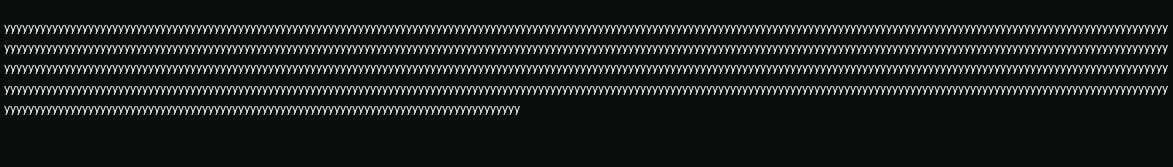уууууууууууууууууууууууууууууууууууууууууууууууууууууууууууууууууууууууууууууууууууууууууууууууууууууууууууууууууууууууууууууууууууууууууууууууууууууууууууууууууууууууууууууууууууууууууууууууууууууууууууууууууууууууууууууууууууууууууууууууууууууууууууууууууууууууууууууууууууууууууууууууууууууууууууууууууууууууууууууууууууууууууууууууууууууууууууууууууууууууууууууууууууууууууууууууууууууууууууууууууууууууууууууууууууууууууууууууууууууууууууууууууууууууууууууууууууууууууууууууууууууууууууууууууууууууууууууууууууууууууууууууууууууууууууууууууууууууууууууууууууууууууууууууууууууууууууууууууууууууууууууууууууууууууууууууууууууууууууууууууууууууууууууууууууууууууууууууууууууууууууууууууууууууууууууууууууууууууууууууууууууууууууууууууууууууууууууууууууууууууууууууууууууууууууууууууууууууууууууууууууууууууууууууууууууууууууууууууууууууууууууууууууууууууууууу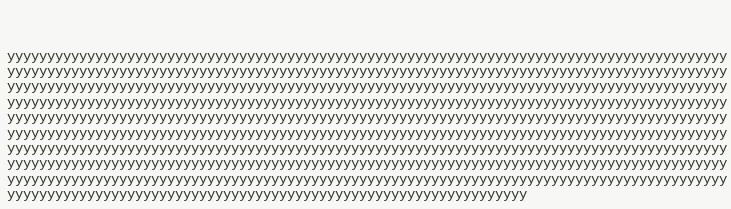ууууууууууууууууууууууууууууууууууууууууууууууууууууууууууууууууууууууууууууууууууууууууууууууууууууууууууууууууууууууууууууууууууууууууууууууууууууууууууууууууууууууууууууууууууууууууууууууууууууууууууууууууууууууууууууууууууууууууууууууууууууууууууууууууууууууууууууууууууууууууууууууууууууууууууууууууууууууууууууууууууууууууууууууууууууууууууууууууууууууууууууууууууууууууууууууууууууууууууууууууууууууууууууууууууууууууууууууууууууууууууууууууууууууууууууууууууууууууууууууууууууууууууууууууууууууууууууууууууууууууууууууууууууууууууууууууууууууууууууууууууууууууууууууууууууууууууууууууууууууууууууууууууууууууууууууууууууууууууууууууууууууууууууууууууууууууууууууууууууууууууууууууууууууууууууууууууууууууууууууууууууууууууууууууууууууууууууууууууууууууууууууууууууууууууууууууууууууууууууууууууууууууууууууууууууууууууууууууууууууууууууууууууууууууууууууууууууууууууу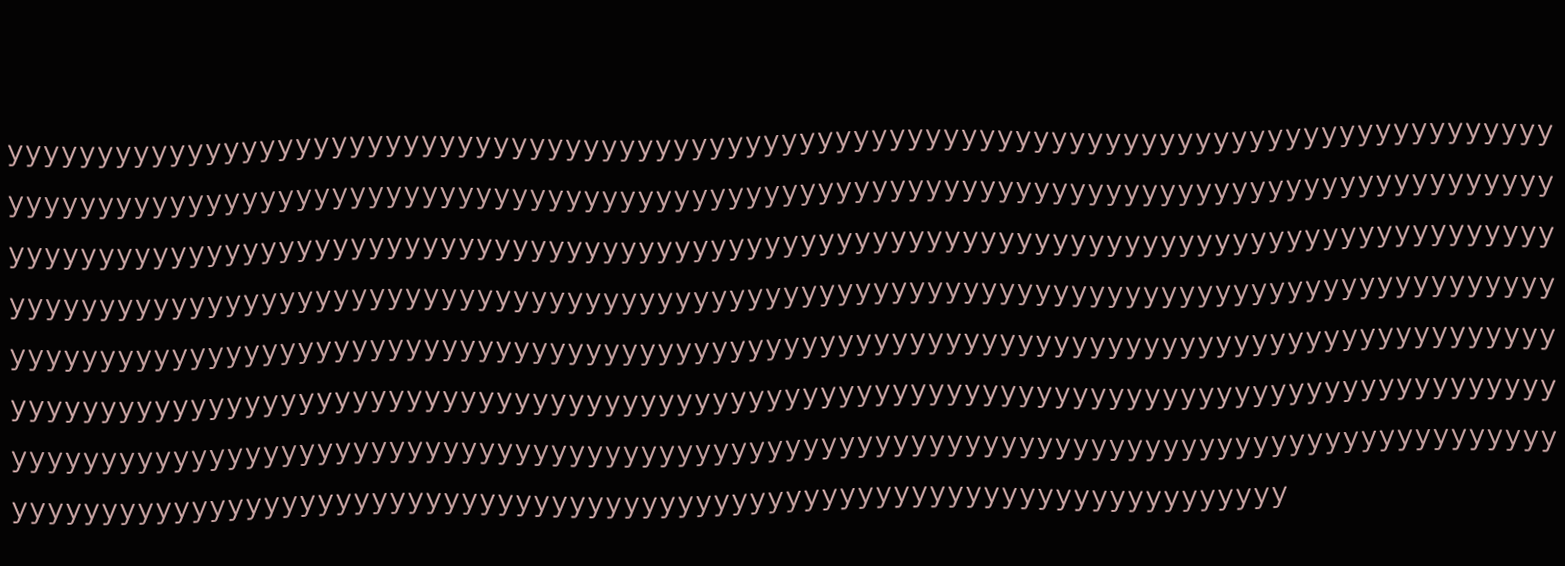ууууууууууууууууууууууууууууууууууууууууууууууууууууууууууууууууууууууууууууууууууууууууууууууууууууууууууууууууууууууууууууууууууууууууууууууууууууууууууууууууууууууууууууууууууууууууууууууууууууууууууууууууууууууууууууууууууууууууууууууууууууууууууууууууууууууууууууууууууууууууууууууууууууууууууууууууууууууууууууууууууууууууууууууууууууууууууууууууууууууууууууууууууууууууууууууууууууууууууууууууууууууууууууууууууууууууууууууууууууууууууууууууууууууууууууууууууууууууууууууууууууууууууууууууууууууууууууууууууууууууууууууууууууууууууууууууууууууууууууууууууууууууууууууууууууууууууууууууууууууууууууууууууууууууууууууууууууууууууууууууууууууууууууууууууууууууууууууууу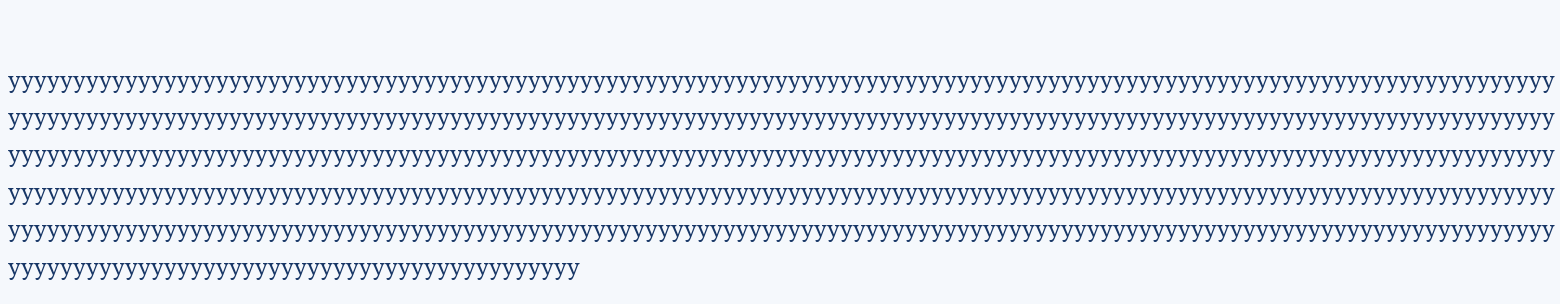ууууууууууууууууууууууууууууууууууууууууууууууууууууууууууууууууууууууууууууууууууууууууууууууууууууууууууууууууууууууууууууууууууууууууууууууууууууууууууууууууууууууууууууууууууууууууууууууууууууууууууууууууууууууууууууууууууууууууууууууууууууууууууууууууууууууууууууууууууууууууууууууууууууууууууууууууууууууууууууууууууууууууууууууууууууууууууууууууууууууууууууууууууууууууууууууууууууууууууууууууууууууууууууууууууууууууууууууууууууууууууууууууууууууууууууууууууууууууууууууууууууууууууууууууууууууууууууууууууууууууууууууууууууууууууууууууууууууууууууууууууууууууууууууууууууууууууууууууууууууууууууууууууууууууууууууууууууууууууууууу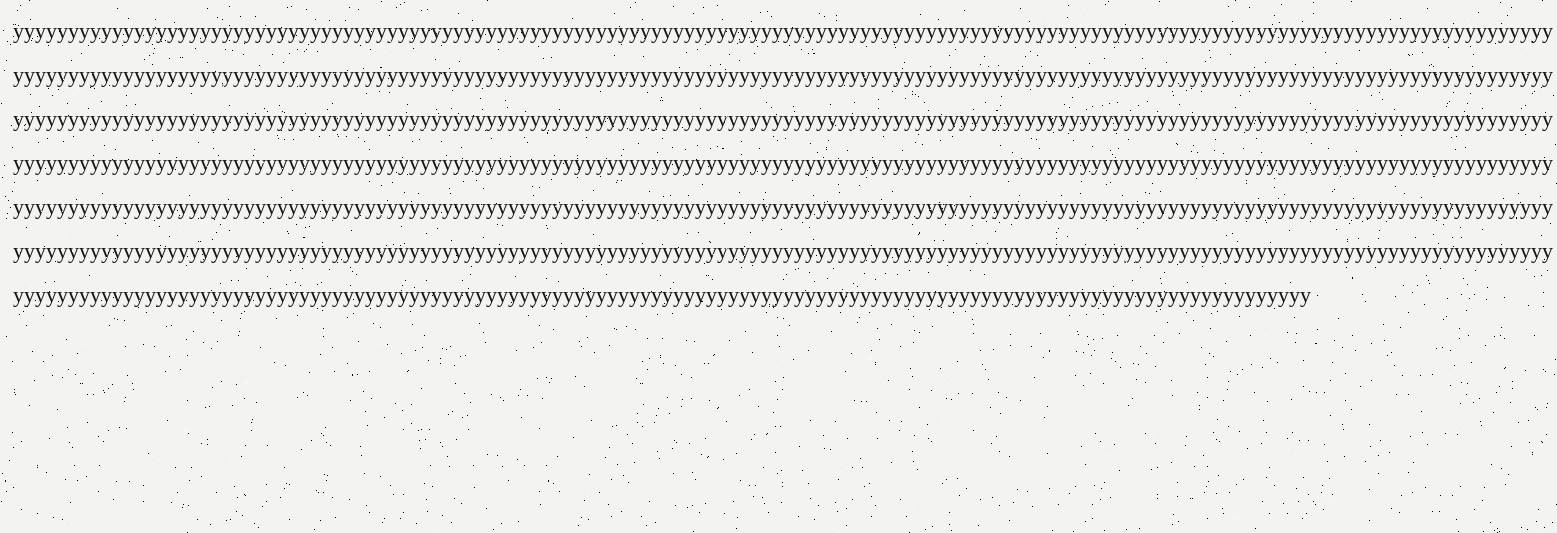уууууууууууууууууууууууууууууууууууууууууууууууууууууууууууууууууууууууууууууууууууууууууууууууууууууууууууууууууууууууууууууууууууууууууууууууууууууууууууууууууууууууууууууууууууууууууууууууууууууууууууууууууууууууууууууууууууууууууууууууууууууууууууууууууууууууууууууууууууууууууууууууууууууууууууууууууууууууууууууууууууууууууууууууууууууууууууууууууууууууууууууууууууууууууууууууууууууууууууууууууууууууууууууууууууууууууууууууууууууууууууууууууууууууууууууууууууууууууууууууууууууууууууууууууууууууууууууууууууууууууууууууууууууууууууууууууууууууууууууууууууууууууууууууууууууууууууууууууууууууууууууууууууууууууууууууууууууууууууууууууууууууууууууууууууууууууууууууууууууууууууууууууууууууууууууууууууууууууууууууууууууууууууууууууууууууууууууууууууууууууууууууууууууууууууууууууууууууууууууууууууууууууууууууууууууууууууууууууууууууууууууууууууууууууууууууууууууууууууууууууууууууууууууууууууууууууууууууууууууууууууууууууууууууууууууууууууууууууууууу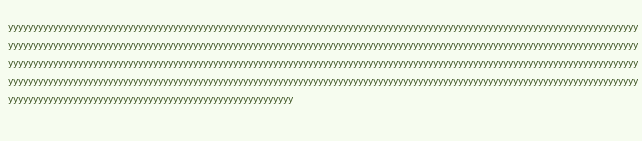ууууууууууууууууууууууууууууууууууууууууууууууууууууууууууууууууууууууууууууууууууууууууууууууууууууууууууууууууууууууууууууууууууууууууууууууууууууууууууууууууууууууууууууууууууууууууууууууууууууууууууууууууууууууууууууууууууууууууууууууууууууууууууууууууууууууууууууууууууууууууууууууууууууууууууууууууууууууууууууууууууууууууууууууууууууууууууууууууууууууууууууууууууууууууууууууууууууууууууууууууууууууууууууууууууууууууууууууууууууууууууууууууууууууууууууууууууууууууууууууууууууууууууууууууууууууууууууууууууууууууууууууууууууууууууууууууууууууууууууууууу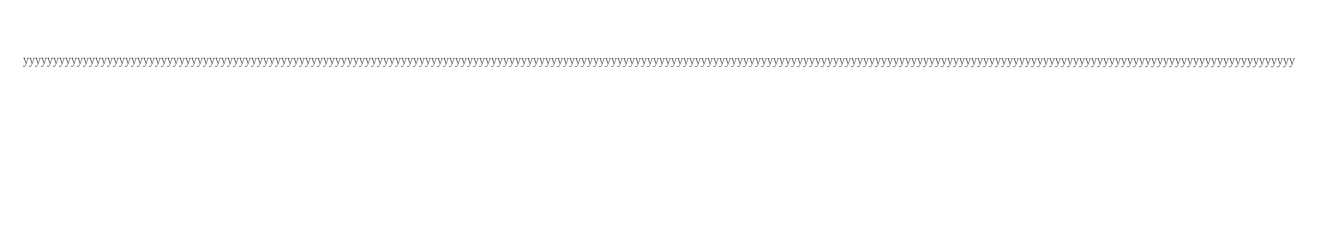уууууууууууууууууууууууууууууууууууууууууууууууууууууууууууууууууууууууууууууууууууууууууууууууууууууууууууууууууууууууууууууууууууууууууууууууууууууууууууууууууууууууууууууууууууууууууууууууууууууууууууууууууууу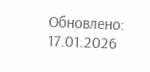Обновлено: 17.01.2026